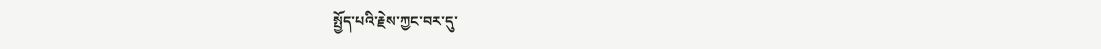སྤྱོད་པའི་རྗེས་ཀྱང་བར་དུ་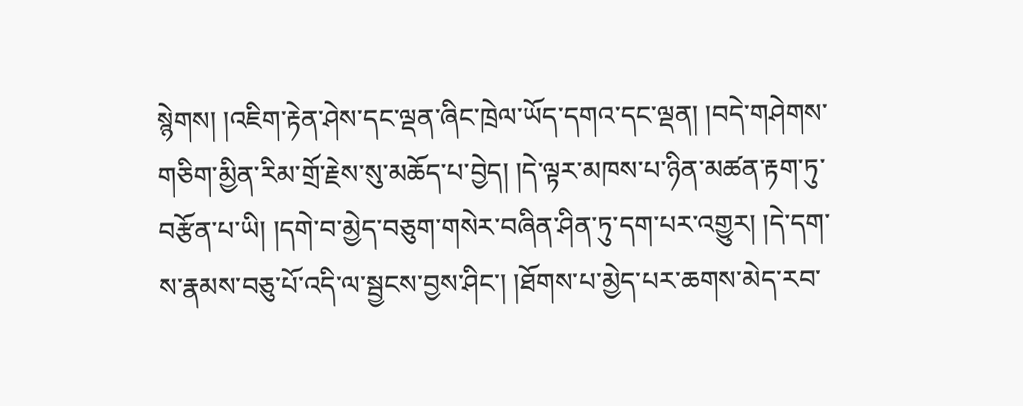སྙེགས། །འཇིག་རྟེན་ཤེས་དང་ལྡན་ཞིང་ཁྲེལ་ཡོད་དགའ་དང་ལྡན། །བདེ་གཤེགས་གཅིག་མྱིན་རིམ་གྲོ་རྗེས་སུ་མཆོད་པ་བྱེད། །དེ་ལྟར་མཁས་པ་ཉིན་མཚན་རྟག་ཏུ་བརྩོན་པ་ཡི། །དགེ་བ་མྱེད་བཅུག་གསེར་བཞིན་ཤིན་ཏུ་དག་པར་འགྱུར། །དེ་དག་ས་རྣམས་བཅུ་པོ་འདི་ལ་སྦྱངས་བྱས་ཤིང་། །ཐོགས་པ་མྱེད་པར་ཆགས་མེད་རབ་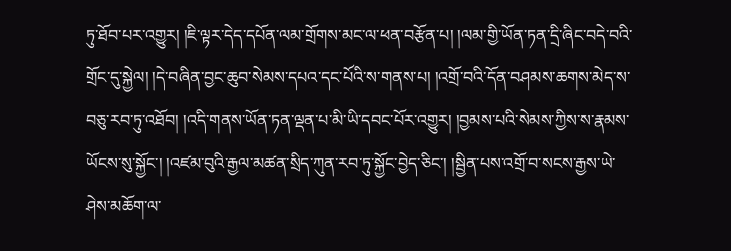ཏུ་ཐོབ་པར་འགྱུར། །ཇི་ལྟར་དེད་དཔོན་ལམ་གྲོགས་མང་ལ་ཕན་བརྩོན་པ། །ལམ་གྱི་ཡོན་ཏན་དྲི་ཞིང་བདེ་བའི་གྲོང་དུ་སྐྱེལ། །དེ་བཞིན་བྱང་ཆུབ་སེམས་དཔའ་དང་པོའི་ས་གནས་པ། །འགྲོ་བའི་དོན་བཤམས་ཆགས་མེད་ས་བཅུ་རབ་ཏུ་འཐོབ། །འདི་གནས་ཡོན་ཏན་ལྡན་པ་མི་ཡི་དབང་པོར་འགྱུར། །བྱམས་པའི་སེམས་ཀྱིས་ས་རྣམས་ཡོངས་སུ་སྐྱོང་། །འཛམ་བུའི་རྒྱལ་མཚན་སྲིད་ཀུན་རབ་ཏུ་སྐྱོང་བྱེད་ཅིང་། །སྦྱིན་པས་འགྲོ་བ་སངས་རྒྱས་ཡེ་ཤེས་མཆོག་ལ་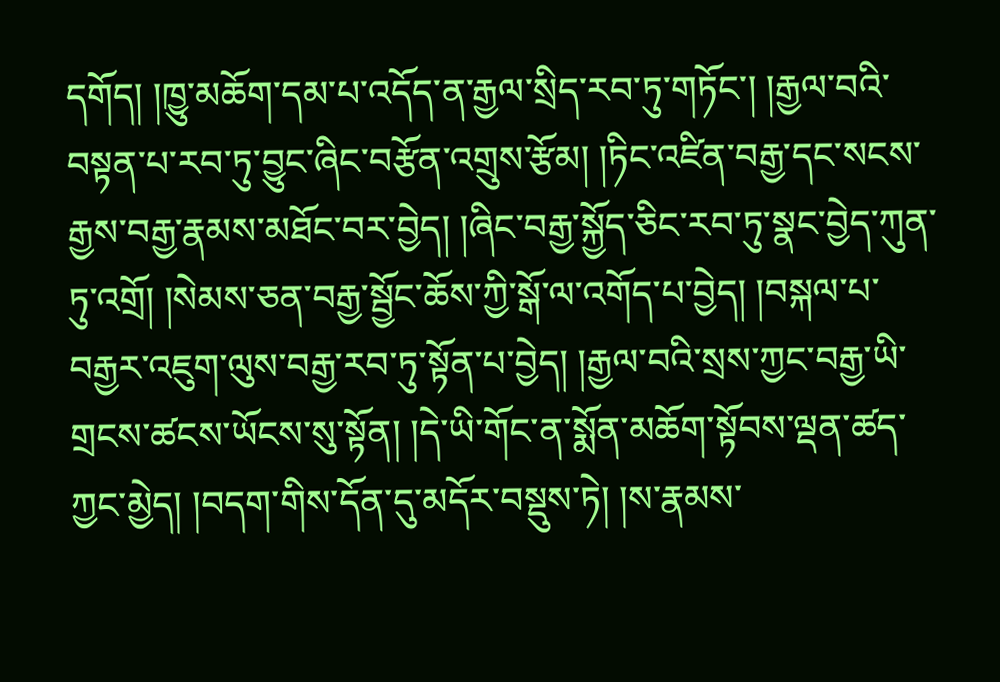དགོད། །ཁྱུ་མཆོག་དམ་པ་འདོད་ན་རྒྱལ་སྲིད་རབ་ཏུ་གཏོང་། །རྒྱལ་བའི་བསྟན་པ་རབ་ཏུ་བྱུང་ཞིང་བརྩོན་འགྲུས་རྩོམ། །ཏིང་འཛིན་བརྒྱ་དང་སངས་རྒྱས་བརྒྱ་རྣམས་མཐོང་བར་བྱེད། །ཞིང་བརྒྱ་སྐྱོད་ཅིང་རབ་ཏུ་སྣང་བྱེད་ཀུན་ཏུ་འགྲོ། །སེམས་ཅན་བརྒྱ་སྦྱོང་ཆོས་ཀྱི་སྒོ་ལ་འགོད་པ་བྱེད། །བསྐལ་པ་བརྒྱར་འཇུག་ལུས་བརྒྱ་རབ་ཏུ་སྟོན་པ་བྱེད། །རྒྱལ་བའི་སྲས་ཀྱང་བརྒྱ་ཡི་གྲངས་ཚངས་ཡོངས་སུ་སྟོན། །དེ་ཡི་གོང་ན་སྨོན་མཆོག་སྟོབས་ལྡན་ཚད་ཀྱང་མྱེད། །བདག་གིས་དོན་དུ་མདོར་བསྡུས་ཏེ། །ས་རྣམས་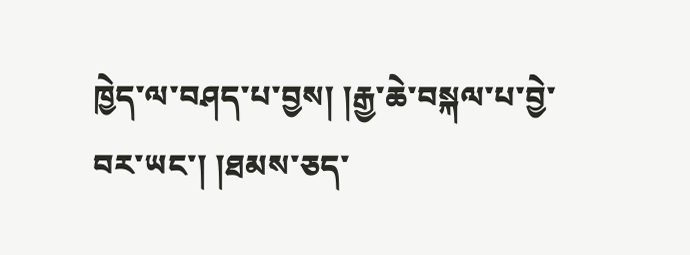ཁྱེད་ལ་བཤད་པ་བྱས། །རྒྱ་ཆེ་བསྐལ་པ་བྱེ་བར་ཡང་། །ཐམས་ཅད་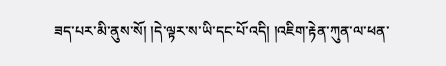ཟད་པར་མི་ནུས་སོ། །དེ་ལྟར་ས་ཡི་དང་པོ་འདི། །འཇིག་རྟེན་ཀུན་ལ་ཕན་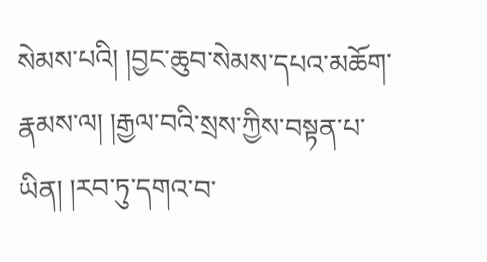སེམས་པའི། །བྱང་ཆུབ་སེམས་དཔའ་མཆོག་རྣམས་ལ། །རྒྱལ་བའི་སྲས་ཀྱིས་བསྟན་པ་ཡིན། །རབ་ཏུ་དགའ་བ་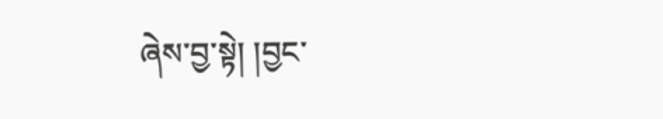ཞེས་བྱ་སྟེ། །བྱང་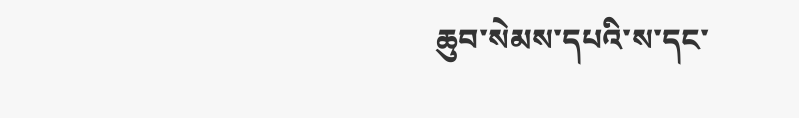ཆུབ་སེམས་དཔའི་ས་དང་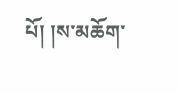པོ། །ས་མཆོག་